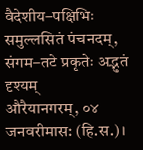वैदेशीय–पक्षिभिः समुल्लसितं पंचनदम्, संगम–तटे प्रकृतेः अद्भुतं दृश्यम्
औरैयानगरम्, ०४ जनवरीमास: (हि.स.)।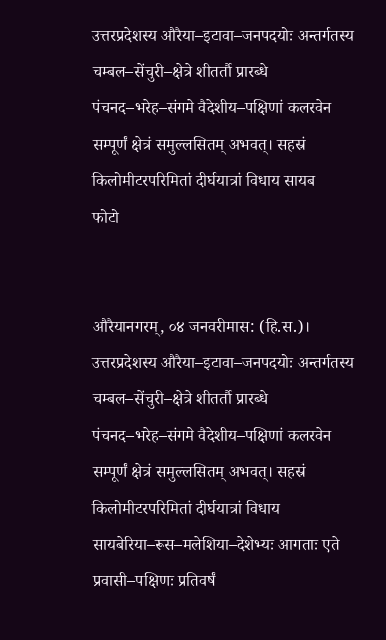उत्तरप्रदेशस्य औरैया–इटावा–जनपदयोः अन्तर्गतस्य चम्बल–सेंचुरी–क्षेत्रे शीतर्तौ प्रारब्धे पंचनद–भरेह–संगमे वैदेशीय–पक्षिणां कलरवेन सम्पूर्णं क्षेत्रं समुल्लसितम् अभवत्। सहस्रं किलोमीटरपरिमितां दीर्घयात्रां विधाय सायब
फोटो


औरैयानगरम्, ०४ जनवरीमास: (हि.स.)। उत्तरप्रदेशस्य औरैया–इटावा–जनपदयोः अन्तर्गतस्य चम्बल–सेंचुरी–क्षेत्रे शीतर्तौ प्रारब्धे पंचनद–भरेह–संगमे वैदेशीय–पक्षिणां कलरवेन सम्पूर्णं क्षेत्रं समुल्लसितम् अभवत्। सहस्रं किलोमीटरपरिमितां दीर्घयात्रां विधाय सायबेरिया–रूस–मलेशिया–देशेभ्यः आगताः एते प्रवासी–पक्षिणः प्रतिवर्षं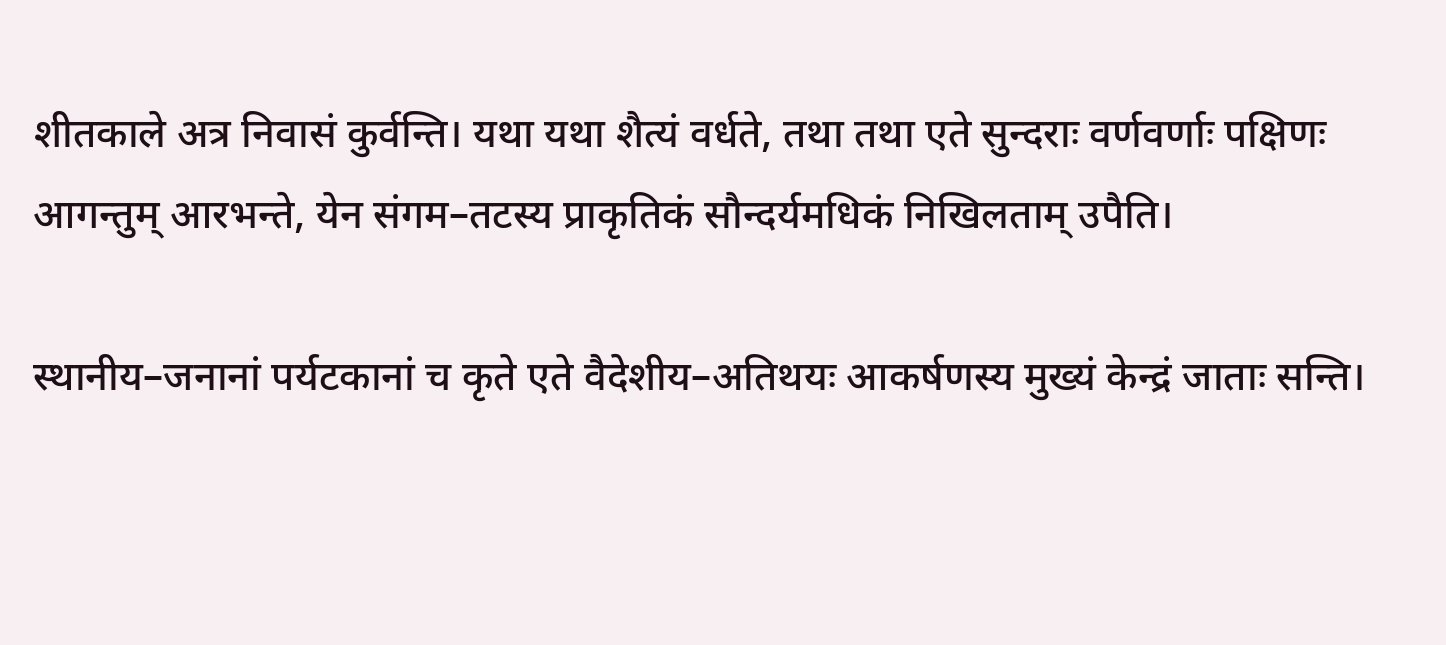शीतकाले अत्र निवासं कुर्वन्ति। यथा यथा शैत्यं वर्धते, तथा तथा एते सुन्दराः वर्णवर्णाः पक्षिणः आगन्तुम् आरभन्ते, येन संगम–तटस्य प्राकृतिकं सौन्दर्यमधिकं निखिलताम् उपैति।

स्थानीय–जनानां पर्यटकानां च कृते एते वैदेशीय–अतिथयः आकर्षणस्य मुख्यं केन्द्रं जाताः सन्ति।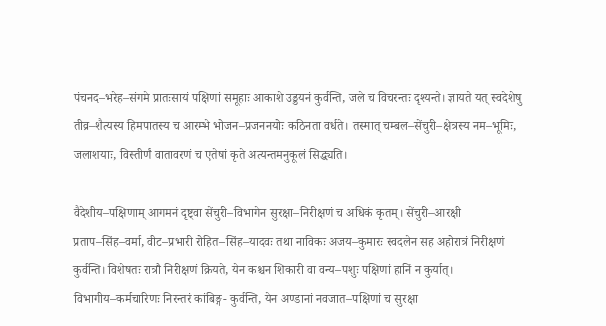पंचनद–भरेह–संगमे प्रातःसायं पक्षिणां समूहाः आकाशे उड्डयनं कुर्वन्ति, जले च विचरन्तः दृश्यन्ते। ज्ञायते यत् स्वदेशेषु तीव्र–शैत्यस्य हिमपातस्य च आरम्भे भोजन–प्रजननयोः कठिनता वर्धते। तस्मात् चम्बल–सेंचुरी–क्षेत्रस्य नम–भूमिः, जलाशयाः, विस्तीर्णं वातावरणं च एतेषां कृते अत्यन्तमनुकूलं सिद्ध्यति।

वैदेशीय–पक्षिणाम् आगमनं दृष्ट्वा सेंचुरी–विभागेन सुरक्षा–निरीक्षणं च अधिकं कृतम्। सेंचुरी–आरक्षी प्रताप–सिंह–वर्मा, वीट–प्रभारी रोहित–सिंह–यादवः तथा नाविकः अजय–कुमारः स्वदलेन सह अहोरात्रं निरीक्षणं कुर्वन्ति। विशेषतः रात्रौ निरीक्षणं क्रियते, येन कश्चन शिकारी वा वन्य–पशुः पक्षिणां हानिं न कुर्यात्। विभागीय–कर्मचारिणः निरन्तरं कांबिङ्ग- कुर्वन्ति, येन अण्डानां नवजात–पक्षिणां च सुरक्षा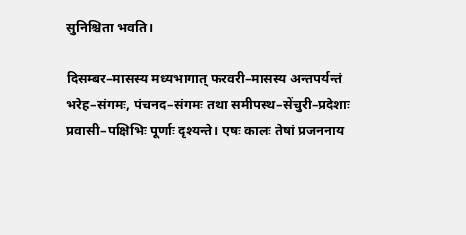सुनिश्चिता भवति।

दिसम्बर–मासस्य मध्यभागात् फरवरी–मासस्य अन्तपर्यन्तं भरेह–संगमः, पंचनद–संगमः तथा समीपस्थ–सेंचुरी–प्रदेशाः प्रवासी–पक्षिभिः पूर्णाः दृश्यन्ते। एषः कालः तेषां प्रजननाय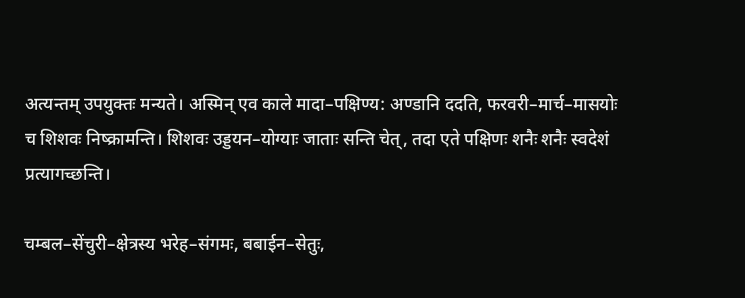अत्यन्तम् उपयुक्तः मन्यते। अस्मिन् एव काले मादा–पक्षिण्य: अण्डानि ददति, फरवरी–मार्च–मासयोः च शिशवः निष्क्रामन्ति। शिशवः उड्डयन–योग्याः जाताः सन्ति चेत्, तदा एते पक्षिणः शनैः शनैः स्वदेशं प्रत्यागच्छन्ति।

चम्बल–सेंचुरी–क्षेत्रस्य भरेह–संगमः, बबाईन–सेतुः,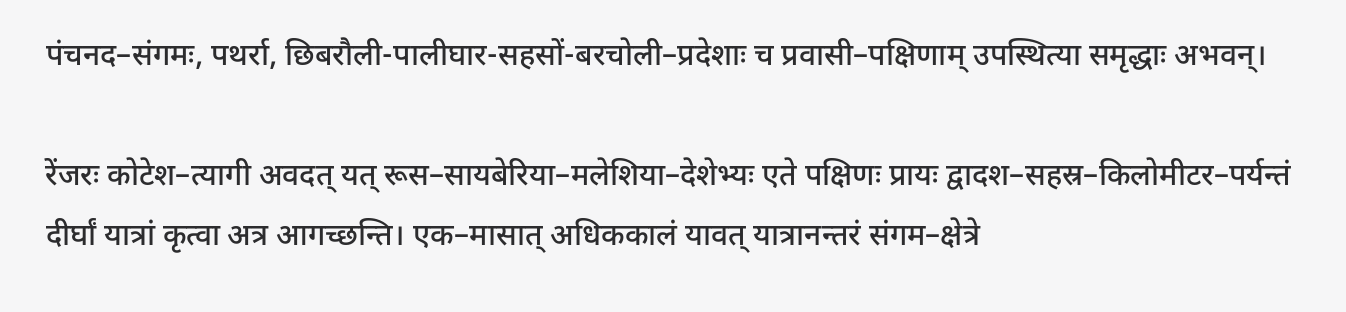पंचनद–संगमः, पथर्रा, छिबरौली-पालीघार-सहसों-बरचोली–प्रदेशाः च प्रवासी–पक्षिणाम् उपस्थित्या समृद्धाः अभवन्।

रेंजरः कोटेश–त्यागी अवदत् यत् रूस–सायबेरिया–मलेशिया–देशेभ्यः एते पक्षिणः प्रायः द्वादश–सहस्र–किलोमीटर–पर्यन्तं दीर्घां यात्रां कृत्वा अत्र आगच्छन्ति। एक–मासात् अधिककालं यावत् यात्रानन्तरं संगम–क्षेत्रे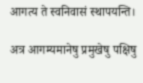आगत्य ते स्वनिवासं स्थापयन्ति।

अत्र आगम्यमानेषु प्रमुखेषु पक्षिषु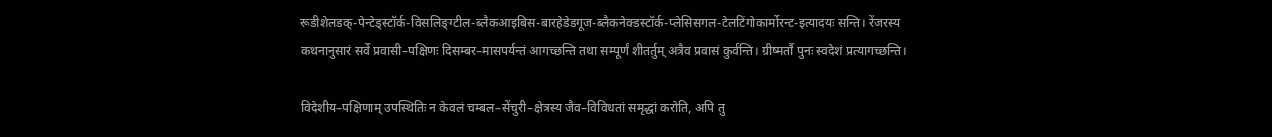रूडीशेलडक्-पेन्टेड्स्टॉर्क-विसलिङ्ग्टील-ब्लैकआइबिस-बारहेडेडगूज-ब्लैकनेक्डस्टॉर्क-प्लेसिसगल-टेलटिंगोकार्मोरन्ट-इत्यादयः सन्ति। रेंजरस्य कथनानुसारं सर्वे प्रवासी–पक्षिणः दिसम्बर–मासपर्यन्तं आगच्छन्ति तथा सम्पूर्णं शीतर्तुम् अत्रैव प्रवासं कुर्वन्ति। ग्रीष्मर्तौ पुनः स्वदेशं प्रत्यागच्छन्ति।

विदेशीय–पक्षिणाम् उपस्थितिः न केवलं चम्बल–सेंचुरी–क्षेत्रस्य जैव–विविधतां समृद्धां करोति, अपि तु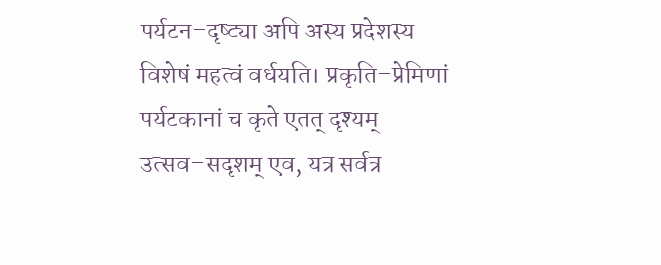पर्यटन–दृष्ट्या अपि अस्य प्रदेशस्य विशेषं महत्वं वर्धयति। प्रकृति–प्रेमिणां पर्यटकानां च कृते एतत् दृश्यम् उत्सव–सदृशम् एव, यत्र सर्वत्र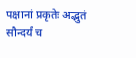पक्षानां प्रकृतेः अद्भुतं सौन्दर्यं च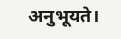अनुभूयते।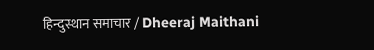हिन्दुस्थान समाचार / Dheeraj Maithani